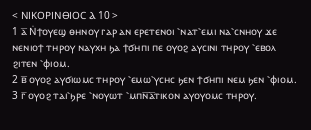< ⲚⲒⲔⲞⲢⲒⲚⲐⲒⲞⲤ Ⲁ 10 >
1 ⲁ̅ Ⲛ̇ϯⲟⲩⲉϣ ⲑⲏⲛⲟⲩ ⲅⲁⲣ ⲁⲛ ⲉⲣⲉⲧⲉⲛⲟⲓ ⳿ⲛⲁⲧ⳿ⲉⲙⲓ ⲛⲁ⳿ⲥⲛⲏⲟⲩ ϫⲉ ⲛⲉⲛⲓⲟϯ ⲧⲏⲣⲟⲩ ⲛⲁⲩⲭⲏ ϧⲁ ϯϭⲏⲡⲓ ⲡⲉ ⲟⲩⲟϩ ⲁⲩⲥⲓⲛⲓ ⲧⲏⲣⲟⲩ ⳿ⲉⲃⲟⲗ ϩⲓⲧⲉⲛ ⳿ⲫⲓⲟⲙ.
2 ⲃ̅ ⲟⲩⲟϩ ⲁⲩϭⲓⲱⲙⲥ ⲧⲏⲣⲟⲩ ⳿ⲉⲙⲱ⳿ⲩⲥⲏⲥ ϧⲉⲛ ϯϭⲏⲡⲓ ⲛⲉⲙ ϧⲉⲛ ⳿ⲫⲓⲟⲙ.
3 ⲅ̅ ⲟⲩⲟϩ ⲧⲁⲓ⳿ϧⲣⲉ ⳿ⲛⲟⲩⲱⲧ ⳿ⲙⲡⲛ̅ⲁ̅ⲧⲓⲕⲟⲛ ⲁⲩⲟⲩⲟⲙⲥ ⲧⲏⲣⲟⲩ.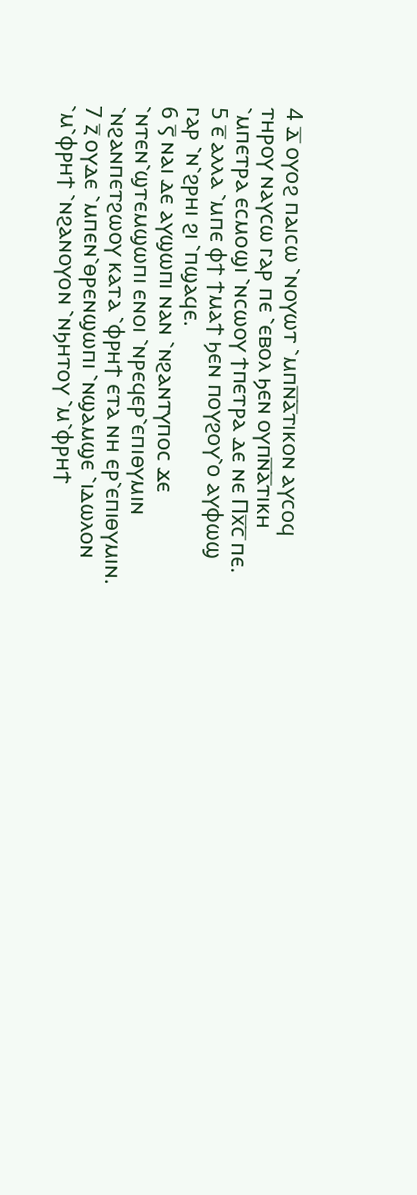4 ⲇ̅ ⲟⲩⲟϩ ⲡⲁⲓⲥⲱ ⳿ⲛⲟⲩⲱⲧ ⳿ⲙⲡⲛ̅ⲁ̅ⲧⲓⲕⲟⲛ ⲁⲩⲥⲟϥ ⲧⲏⲣⲟⲩ ⲛⲁⲩⲥⲱ ⲅⲁⲣ ⲡⲉ ⳿ⲉⲃⲟⲗ ϧⲉⲛ ⲟⲩⲡⲛ̅ⲁ̅ⲧⲓⲕⲏ ⳿ⲙⲡⲉⲧⲣⲁ ⲉⲥⲙⲟϣⲓ ⳿ⲛⲥⲱⲟⲩ ϯⲡⲉⲧⲣⲁ ⲇⲉ ⲛⲉ Ⲡⲭ̅ⲥ̅ ⲡⲉ.
5 ⲉ̅ ⲁⲗⲗⲁ ⳿ⲙⲡⲉ ⲫϯ ϯⲙⲁϯ ϧⲉⲛ ⲡⲟⲩϩⲟⲩ⳿ⲟ ⲁⲩⲫⲱϣ ⲅⲁⲣ ⳿ⲛ⳿ϩⲣⲏⲓ ϩⲓ ⳿ⲡϣⲁϥⲉ.
6 ⲋ̅ ⲛⲁⲓ ⲇⲉ ⲁⲩϣⲱⲡⲓ ⲛⲁⲛ ⳿ⲛϩⲁⲛⲧⲩⲡⲟⲥ ϫⲉ ⳿ⲛⲧⲉⲛ⳿ϣⲧⲉⲙϣⲱⲡⲓ ⲉⲛⲟⲓ ⳿ⲛⲣⲉϥⲉⲣ⳿ⲉⲡⲓⲑⲩⲙⲓⲛ ⳿ⲛϩⲁⲛⲡⲉⲧϩⲱⲟⲩ ⲕⲁⲧⲁ ⳿ⲫⲣⲏϯ ⲉⲧⲁ ⲛⲏ ⲉⲣ⳿ⲉⲡⲓⲑⲩⲙⲓⲛ.
7 ⲍ̅ ⲟⲩⲇⲉ ⳿ⲙⲡⲉⲛ⳿ⲑⲣⲉⲛϣⲱⲡⲓ ⳿ⲛϣⲁⲙϣⲉ ⳿ⲓⲇⲱⲗⲟⲛ ⳿ⲙ⳿ⲫⲣⲏϯ ⳿ⲛϩⲁⲛⲟⲩⲟⲛ ⳿ⲛϧⲏⲧⲟⲩ ⳿ⲙ⳿ⲫⲣⲏϯ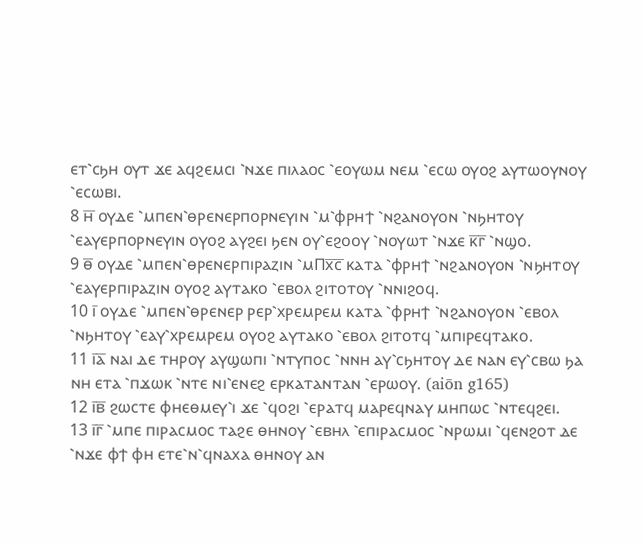ⲉⲧ⳿ⲥϧⲏ ⲟⲩⲧ ϫⲉ ⲁϥϩⲉⲙⲥⲓ ⳿ⲛϫⲉ ⲡⲓⲗⲁⲟⲥ ⳿ⲉⲟⲩⲱⲙ ⲛⲉⲙ ⳿ⲉⲥⲱ ⲟⲩⲟϩ ⲁⲩⲧⲱⲟⲩⲛⲟⲩ ⳿ⲉⲥⲱⲃⲓ.
8 ⲏ̅ ⲟⲩⲇⲉ ⳿ⲙⲡⲉⲛ⳿ⲑⲣⲉⲛⲉⲣⲡⲟⲣⲛⲉⲩⲓⲛ ⳿ⲙ⳿ⲫⲣⲏϯ ⳿ⲛϩⲁⲛⲟⲩⲟⲛ ⳿ⲛϧⲏⲧⲟⲩ ⳿ⲉⲁⲩⲉⲣⲡⲟⲣⲛⲉⲩⲓⲛ ⲟⲩⲟϩ ⲁⲩϩⲉⲓ ϧⲉⲛ ⲟⲩ⳿ⲉϩⲟⲟⲩ ⳿ⲛⲟⲩⲱⲧ ⳿ⲛϫⲉ ⲕ̅ⲅ̅ ⳿ⲛϣⲟ.
9 ⲑ̅ ⲟⲩⲇⲉ ⳿ⲙⲡⲉⲛ⳿ⲑⲣⲉⲛⲉⲣⲡⲓⲣⲁⲍⲓⲛ ⳿ⲙⲠⲭ̅ⲥ̅ ⲕⲁⲧⲁ ⳿ⲫⲣⲏϯ ⳿ⲛϩⲁⲛⲟⲩⲟⲛ ⳿ⲛϧⲏⲧⲟⲩ ⳿ⲉⲁⲩⲉⲣⲡⲓⲣⲁⲍⲓⲛ ⲟⲩⲟϩ ⲁⲩⲧⲁⲕⲟ ⳿ⲉⲃⲟⲗ ϩⲓⲧⲟⲧⲟⲩ ⳿ⲛⲛⲓϩⲟϥ.
10 ⲓ̅ ⲟⲩⲇⲉ ⳿ⲙⲡⲉⲛ⳿ⲑⲣⲉⲛⲉⲣ ⲣⲉⲣ⳿ⲭⲣⲉⲙⲣⲉⲙ ⲕⲁⲧⲁ ⳿ⲫⲣⲏϯ ⳿ⲛϩⲁⲛⲟⲩⲟⲛ ⳿ⲉⲃⲟⲗ ⳿ⲛϧⲏⲧⲟⲩ ⳿ⲉⲁⲩ⳿ⲭⲣⲉⲙⲣⲉⲙ ⲟⲩⲟϩ ⲁⲩⲧⲁⲕⲟ ⳿ⲉⲃⲟⲗ ϩⲓⲧⲟⲧϥ ⳿ⲙⲡⲓⲣⲉϥⲧⲁⲕⲟ.
11 ⲓ̅ⲁ̅ ⲛⲁⲓ ⲇⲉ ⲧⲏⲣⲟⲩ ⲁⲩϣⲱⲡⲓ ⳿ⲛⲧⲩⲡⲟⲥ ⳿ⲛⲛⲏ ⲁⲩ⳿ⲥϧⲏⲧⲟⲩ ⲇⲉ ⲛⲁⲛ ⲉⲩ⳿ⲥⲃⲱ ϧⲁ ⲛⲏ ⲉⲧⲁ ⳿ⲡϫⲱⲕ ⳿ⲛⲧⲉ ⲛⲓ⳿ⲉⲛⲉϩ ⲉⲣⲕⲁⲧⲁⲛⲧⲁⲛ ⳿ⲉⲣⲱⲟⲩ. (aiōn g165)
12 ⲓ̅ⲃ̅ ϩⲱⲥⲧⲉ ⲫⲏⲉⲑⲙⲉⲩ⳿ⲓ ϫⲉ ⳿ϥⲟϩⲓ ⳿ⲉⲣⲁⲧϥ ⲙⲁⲣⲉϥⲛⲁⲩ ⲙⲏⲡⲱⲥ ⳿ⲛⲧⲉϥϩⲉⲓ.
13 ⲓ̅ⲅ̅ ⳿ⲙⲡⲉ ⲡⲓⲣⲁⲥⲙⲟⲥ ⲧⲁϩⲉ ⲑⲏⲛⲟⲩ ⳿ⲉⲃⲏⲗ ⳿ⲉⲡⲓⲣⲁⲥⲙⲟⲥ ⳿ⲛⲣⲱⲙⲓ ⳿ϥⲉⲛϩⲟⲧ ⲇⲉ ⳿ⲛϫⲉ ⲫϯ ⲫⲏ ⲉⲧⲉ⳿ⲛ⳿ϥⲛⲁⲭⲁ ⲑⲏⲛⲟⲩ ⲁⲛ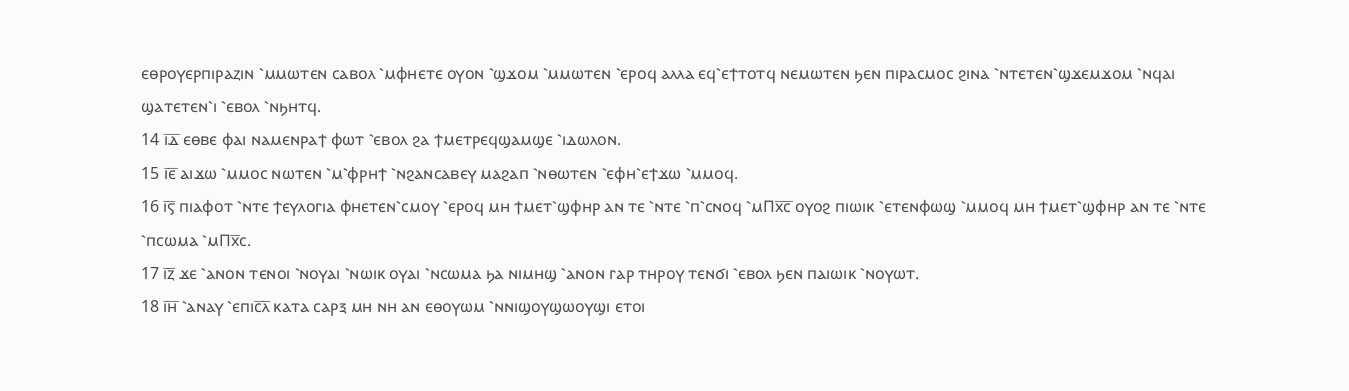ⲉⲑⲣⲟⲩⲉⲣⲡⲓⲣⲁⲍⲓⲛ ⳿ⲙⲙⲱⲧⲉⲛ ⲥⲁⲃⲟⲗ ⳿ⲙⲫⲏⲉⲧⲉ ⲟⲩⲟⲛ ⳿ϣϫⲟⲙ ⳿ⲙⲙⲱⲧⲉⲛ ⳿ⲉⲣⲟϥ ⲁⲗⲗⲁ ⲉϥ⳿ⲉϯⲧⲟⲧϥ ⲛⲉⲙⲱⲧⲉⲛ ϧⲉⲛ ⲡⲓⲣⲁⲥⲙⲟⲥ ϩⲓⲛⲁ ⳿ⲛⲧⲉⲧⲉⲛ⳿ϣϫⲉⲙϫⲟⲙ ⳿ⲛϥⲁⲓ ϣⲁⲧⲉⲧⲉⲛ⳿ⲓ ⳿ⲉⲃⲟⲗ ⳿ⲛϧⲏⲧϥ.
14 ⲓ̅ⲇ̅ ⲉⲑⲃⲉ ⲫⲁⲓ ⲛⲁⲙⲉⲛⲣⲁϯ ⲫⲱⲧ ⳿ⲉⲃⲟⲗ ϩⲁ ϯⲙⲉⲧⲣⲉϥϣⲁⲙϣⲉ ⳿ⲓⲇⲱⲗⲟⲛ.
15 ⲓ̅ⲉ̅ ⲁⲓϫⲱ ⳿ⲙⲙⲟⲥ ⲛⲱⲧⲉⲛ ⳿ⲙ⳿ⲫⲣⲏϯ ⳿ⲛϩⲁⲛⲥⲁⲃⲉⲩ ⲙⲁϩⲁⲡ ⳿ⲛⲑⲱⲧⲉⲛ ⳿ⲉⲫⲏ⳿ⲉϯϫⲱ ⳿ⲙⲙⲟϥ.
16 ⲓ̅ⲋ̅ ⲡⲓⲁⲫⲟⲧ ⳿ⲛⲧⲉ ϯⲉⲩⲗⲟⲅⲓⲁ ⲫⲏⲉⲧⲉⲛ⳿ⲥⲙⲟⲩ ⳿ⲉⲣⲟϥ ⲙⲏ ϯⲙⲉⲧ⳿ϣⲫⲏⲣ ⲁⲛ ⲧⲉ ⳿ⲛⲧⲉ ⳿ⲡ⳿ⲥⲛⲟϥ ⳿ⲙⲠⲭ̅ⲥ̅ ⲟⲩⲟϩ ⲡⲓⲱⲓⲕ ⳿ⲉⲧⲉⲛⲫⲱϣ ⳿ⲙⲙⲟϥ ⲙⲏ ϯⲙⲉⲧ⳿ϣⲫⲏⲣ ⲁⲛ ⲧⲉ ⳿ⲛⲧⲉ ⳿ⲡⲥⲱⲙⲁ ⳿ⲙⲠⲭ̅ⲥ.
17 ⲓ̅ⲍ̅ ϫⲉ ⳿ⲁⲛⲟⲛ ⲧⲉⲛⲟⲓ ⳿ⲛⲟⲩⲁⲓ ⳿ⲛⲱⲓⲕ ⲟⲩⲁⲓ ⳿ⲛⲥⲱⲙⲁ ϧⲁ ⲛⲓⲙⲏϣ ⳿ⲁⲛⲟⲛ ⲅⲁⲣ ⲧⲏⲣⲟⲩ ⲧⲉⲛϭⲓ ⳿ⲉⲃⲟⲗ ϧⲉⲛ ⲡⲁⲓⲱⲓⲕ ⳿ⲛⲟⲩⲱⲧ.
18 ⲓ̅ⲏ̅ ⳿ⲁⲛⲁⲩ ⳿ⲉⲡⲓⲥ̅ⲗ̅ ⲕⲁⲧⲁ ⲥⲁⲣⲝ ⲙⲏ ⲛⲏ ⲁⲛ ⲉⲑⲟⲩⲱⲙ ⳿ⲛⲛⲓϣⲟⲩϣⲱⲟⲩϣⲓ ⲉⲧⲟⲓ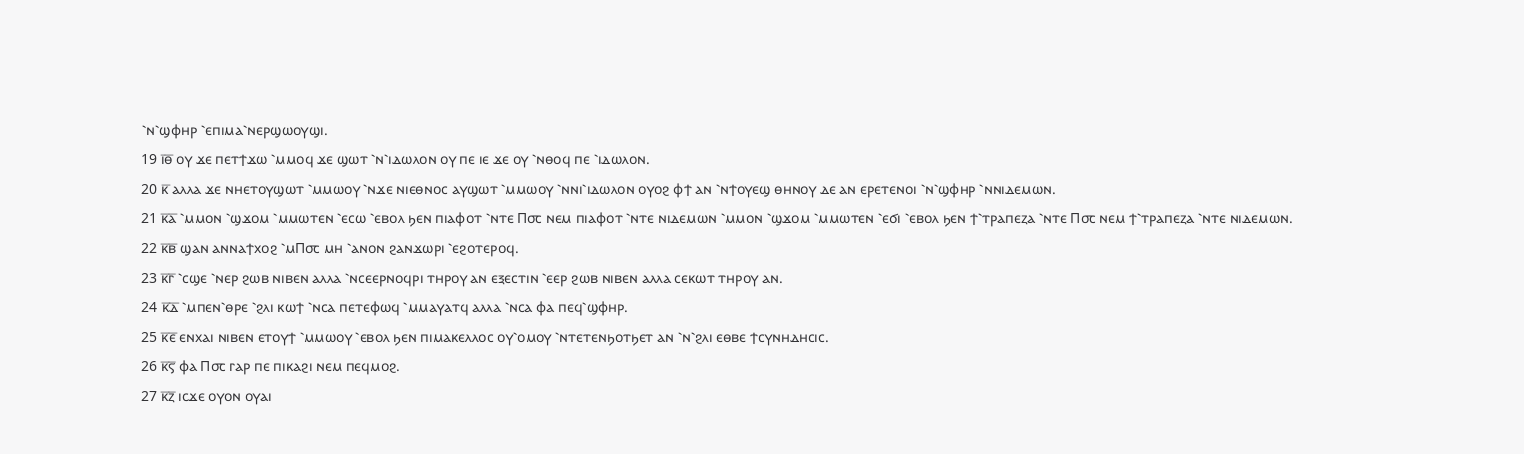⳿ⲛ⳿ϣⲫⲏⲣ ⳿ⲉⲡⲓⲙⲁ⳿ⲛⲉⲣϣⲱⲟⲩϣⲓ.
19 ⲓ̅ⲑ̅ ⲟⲩ ϫⲉ ⲡⲉⲧϯϫⲱ ⳿ⲙⲙⲟϥ ϫⲉ ϣⲱⲧ ⳿ⲛ⳿ⲓⲇⲱⲗⲟⲛ ⲟⲩ ⲡⲉ ⲓⲉ ϫⲉ ⲟⲩ ⳿ⲛⲑⲟϥ ⲡⲉ ⳿ⲓⲇⲱⲗⲟⲛ.
20 ⲕ̅ ⲁⲗⲗⲁ ϫⲉ ⲛⲏⲉⲧⲟⲩϣⲱⲧ ⳿ⲙⲙⲱⲟⲩ ⳿ⲛϫⲉ ⲛⲓⲉⲑⲛⲟⲥ ⲁⲩϣⲱⲧ ⳿ⲙⲙⲱⲟⲩ ⳿ⲛⲛⲓ⳿ⲓⲇⲱⲗⲟⲛ ⲟⲩⲟϩ ⲫϯ ⲁⲛ ⳿ⲛϯⲟⲩⲉϣ ⲑⲏⲛⲟⲩ ⲇⲉ ⲁⲛ ⲉⲣⲉⲧⲉⲛⲟⲓ ⳿ⲛ⳿ϣⲫⲏⲣ ⳿ⲛⲛⲓⲇⲉⲙⲱⲛ.
21 ⲕ̅ⲁ̅ ⳿ⲙⲙⲟⲛ ⳿ϣϫⲟⲙ ⳿ⲙⲙⲱⲧⲉⲛ ⳿ⲉⲥⲱ ⳿ⲉⲃⲟⲗ ϧⲉⲛ ⲡⲓⲁⲫⲟⲧ ⳿ⲛⲧⲉ Ⲡ⳪ ⲛⲉⲙ ⲡⲓⲁⲫⲟⲧ ⳿ⲛⲧⲉ ⲛⲓⲇⲉⲙⲱⲛ ⳿ⲙⲙⲟⲛ ⳿ϣϫⲟⲙ ⳿ⲙⲙⲱⲧⲉⲛ ⳿ⲉϭⲓ ⳿ⲉⲃⲟⲗ ϧⲉⲛ ϯ⳿ⲧⲣⲁⲡⲉⲍⲁ ⳿ⲛⲧⲉ Ⲡ⳪ ⲛⲉⲙ ϯ⳿ⲧⲣⲁⲡⲉⲍⲁ ⳿ⲛⲧⲉ ⲛⲓⲇⲉⲙⲱⲛ.
22 ⲕ̅ⲃ̅ ϣⲁⲛ ⲁⲛⲛⲁϯⲭⲟϩ ⳿ⲙⲠ⳪ ⲙⲏ ⳿ⲁⲛⲟⲛ ϩⲁⲛϫⲱⲣⲓ ⳿ⲉϩⲟⲧⲉⲣⲟϥ.
23 ⲕ̅ⲅ̅ ⳿ⲥϣⲉ ⳿ⲛⲉⲣ ϩⲱⲃ ⲛⲓⲃⲉⲛ ⲁⲗⲗⲁ ⳿ⲛⲥⲉⲉⲣⲛⲟϥⲣⲓ ⲧⲏⲣⲟⲩ ⲁⲛ ⲉⲝⲉⲥⲧⲓⲛ ⳿ⲉⲉⲣ ϩⲱⲃ ⲛⲓⲃⲉⲛ ⲁⲗⲗⲁ ⲥⲉⲕⲱⲧ ⲧⲏⲣⲟⲩ ⲁⲛ.
24 ⲕ̅ⲇ̅ ⳿ⲙⲡⲉⲛ⳿ⲑⲣⲉ ⳿ϩⲗⲓ ⲕⲱϯ ⳿ⲛⲥⲁ ⲡⲉⲧⲉⲫⲱϥ ⳿ⲙⲙⲁⲩⲁⲧϥ ⲁⲗⲗⲁ ⳿ⲛⲥⲁ ⲫⲁ ⲡⲉϥ⳿ϣⲫⲏⲣ.
25 ⲕ̅ⲉ̅ ⲉⲛⲭⲁⲓ ⲛⲓⲃⲉⲛ ⲉⲧⲟⲩϯ ⳿ⲙⲙⲱⲟⲩ ⳿ⲉⲃⲟⲗ ϧⲉⲛ ⲡⲓⲙⲁⲕⲉⲗⲗⲟⲥ ⲟⲩ⳿ⲟⲙⲟⲩ ⳿ⲛⲧⲉⲧⲉⲛϧⲟⲧϧⲉⲧ ⲁⲛ ⳿ⲛ⳿ϩⲗⲓ ⲉⲑⲃⲉ ϯⲥⲩⲛⲏⲇⲏⲥⲓⲥ.
26 ⲕ̅ⲋ̅ ⲫⲁ Ⲡ⳪ ⲅⲁⲣ ⲡⲉ ⲡⲓⲕⲁϩⲓ ⲛⲉⲙ ⲡⲉϥⲙⲟϩ.
27 ⲕ̅ⲍ̅ ⲓⲥϫⲉ ⲟⲩⲟⲛ ⲟⲩⲁⲓ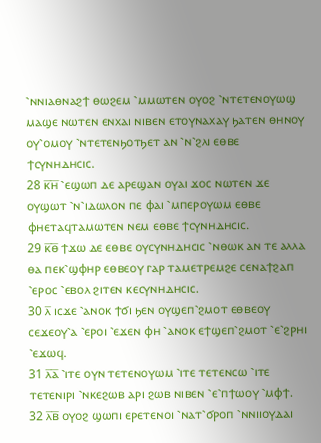⳿ⲛⲛⲓⲁⲑⲛⲁϩϯ ⲑⲱϩⲉⲙ ⳿ⲙⲙⲱⲧⲉⲛ ⲟⲩⲟϩ ⳿ⲛⲧⲉⲧⲉⲛⲟⲩⲱϣ ⲙⲁϣⲉ ⲛⲱⲧⲉⲛ ⲉⲛⲭⲁⲓ ⲛⲓⲃⲉⲛ ⲉⲧⲟⲩⲛⲁⲭⲁⲩ ϧⲁⲧⲉⲛ ⲑⲏⲛⲟⲩ ⲟⲩ⳿ⲟⲙⲟⲩ ⳿ⲛⲧⲉⲧⲉⲛϧⲟⲧϧⲉⲧ ⲁⲛ ⳿ⲛ⳿ϩⲗⲓ ⲉⲑⲃⲉ ϯⲥⲩⲛⲏⲇⲏⲥⲓⲥ.
28 ⲕ̅ⲏ̅ ⳿ⲉϣⲱⲡ ⲇⲉ ⲁⲣⲉϣⲁⲛ ⲟⲩⲁⲓ ϫⲟⲥ ⲛⲱⲧⲉⲛ ϫⲉ ⲟⲩϣⲱⲧ ⳿ⲛ⳿ⲓⲇⲱⲗⲟⲛ ⲡⲉ ⲫⲁⲓ ⳿ⲙⲡⲉⲣⲟⲩⲱⲙ ⲉⲑⲃⲉ ⲫⲏⲉⲧⲁϥⲧⲁⲙⲱⲧⲉⲛ ⲛⲉⲙ ⲉⲑⲃⲉ ϯⲥⲩⲛⲏⲇⲏⲥⲓⲥ.
29 ⲕ̅ⲑ̅ ϯϫⲱ ⲇⲉ ⲉⲑⲃⲉ ⲟⲩⲥⲩⲛⲏⲇⲏⲥⲓⲥ ⳿ⲛⲑⲱⲕ ⲁⲛ ⲧⲉ ⲁⲗⲗⲁ ⲑⲁ ⲡⲉⲕ⳿ϣⲫⲏⲣ ⲉⲑⲃⲉⲟⲩ ⲅⲁⲣ ⲧⲁⲙⲉⲧⲣⲉⲙϩⲉ ⲥⲉⲛⲁϯϩⲁⲡ ⳿ⲉⲣⲟⲥ ⳿ⲉⲃⲟⲗ ϩⲓⲧⲉⲛ ⲕⲉⲥⲩⲛⲏⲇⲏⲥⲓⲥ.
30 ⲗ̅ ⲓⲥϫⲉ ⳿ⲁⲛⲟⲕ ϯϭⲓ ϧⲉⲛ ⲟⲩϣⲉⲡ⳿ϩⲙⲟⲧ ⲉⲑⲃⲉⲟⲩ ⲥⲉϫⲉⲟⲩ⳿ⲁ ⳿ⲉⲣⲟⲓ ⳿ⲉϫⲉⲛ ⲫⲏ ⳿ⲁⲛⲟⲕ ⲉϯϣⲉⲡ⳿ϩⲙⲟⲧ ⳿ⲉ⳿ϩⲣⲏⲓ ⳿ⲉϫⲱϥ.
31 ⲗ̅ⲁ̅ ⳿ⲓⲧⲉ ⲟⲩⲛ ⲧⲉⲧⲉⲛⲟⲩⲱⲙ ⳿ⲓⲧⲉ ⲧⲉⲧⲉⲛⲥⲱ ⳿ⲓⲧⲉ ⲧⲉⲧⲉⲛⲓⲣⲓ ⳿ⲛⲕⲉϩⲱⲃ ⲁⲣⲓ ϩⲱⲃ ⲛⲓⲃⲉⲛ ⳿ⲉ⳿ⲡϯⲱⲟⲩ ⳿ⲙⲫϯ.
32 ⲗ̅ⲃ̅ ⲟⲩⲟϩ ϣⲱⲡⲓ ⲉⲣⲉⲧⲉⲛⲟⲓ ⳿ⲛⲁⲧ⳿ϭⲣⲟⲡ ⳿ⲛⲛⲓⲓⲟⲩⲇⲁⲓ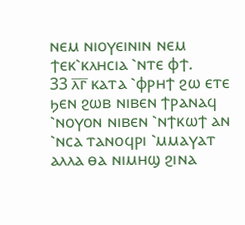ⲛⲉⲙ ⲛⲓⲟⲩⲉⲓⲛⲓⲛ ⲛⲉⲙ ϯⲉⲕ⳿ⲕⲗⲏⲥⲓⲁ ⳿ⲛⲧⲉ ⲫϯ.
33 ⲗ̅ⲅ̅ ⲕⲁⲧⲁ ⳿ⲫⲣⲏϯ ϩⲱ ⲉⲧⲉ ϧⲉⲛ ϩⲱⲃ ⲛⲓⲃⲉⲛ ϯⲣⲁⲛⲁϥ ⳿ⲛⲟⲩⲟⲛ ⲛⲓⲃⲉⲛ ⳿ⲛϯⲕⲱϯ ⲁⲛ ⳿ⲛⲥⲁ ⲧⲁⲛⲟϥⲣⲓ ⳿ⲙⲙⲁⲩⲁⲧ ⲁⲗⲗⲁ ⲑⲁ ⲛⲓⲙⲏϣ ϩⲓⲛⲁ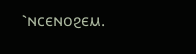⳿ⲛⲥⲉⲛⲟϩⲉⲙ.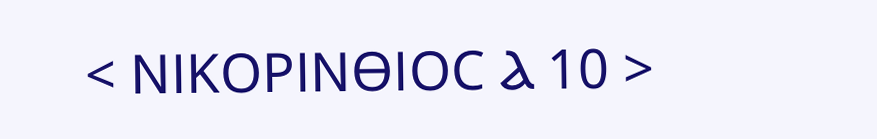< ⲚⲒⲔⲞⲢⲒⲚⲐⲒⲞⲤ Ⲁ 10 >